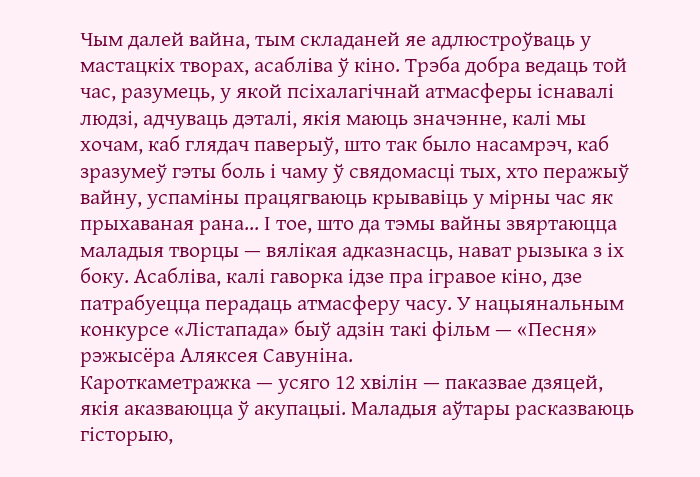Чым далей вайна, тым складаней яе адлюстроўваць у мастацкіх творах, асабліва ў кіно. Трэба добра ведаць той час, разумець, у якой псіхалагічнай атмасферы існавалі людзі, адчуваць дэталі, якія маюць значэнне, калі мы хочам, каб глядач паверыў, што так было насамрэч, каб зразумеў гэты боль і чаму ў свядомасці тых, хто перажыў вайну, успаміны працягваюць крывавіць у мірны час як прыхаваная рана... І тое, што да тэмы вайны звяртаюцца маладыя творцы — вялікая адказнасць, нават рызыка з іх боку. Асабліва, калі гаворка ідзе пра ігравое кіно, дзе патрабуецца перадаць атмасферу часу. У нацыянальным конкурсе «Лістапада» быў адзін такі фільм — «Песня» рэжысёра Аляксея Савуніна.
Кароткаметражка — усяго 12 хвілін — паказвае дзяцей, якія аказваюцца ў акупацыі. Маладыя аўтары расказваюць гісторыю,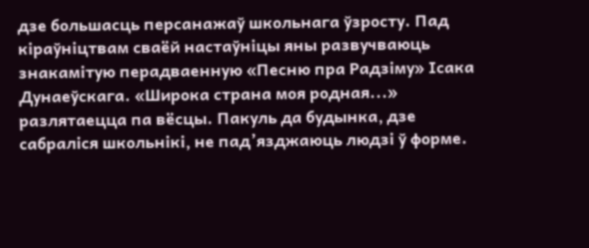дзе большасць персанажаў школьнага ўзросту. Пад кіраўніцтвам сваёй настаўніцы яны развучваюць знакамітую перадваенную «Песню пра Радзіму» Ісака Дунаеўскага. «Широка страна моя родная...» разлятаецца па вёсцы. Пакуль да будынка, дзе сабраліся школьнікі, не пад’язджаюць людзі ў форме.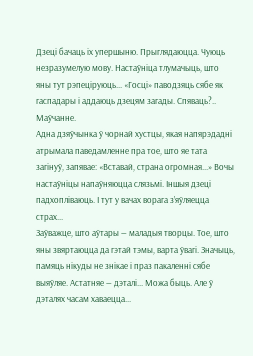Дзеці бачаць іх упершыню. Прыглядаюцца. Чуюць незразумелую мову. Настаўніца тлумачыць, што яны тут рэпеціруюць... «Госці» паводзяць сябе як гаспадары і аддаюць дзецям загады. Спяваць?.. Маўчанне.
Адна дзяўчынка ў чорнай хустцы, якая напярэдадні атрымала паведамленне пра тое, што яе тата загінуў, запявае: «Вставай, страна огромная...» Вочы настаўніцы напаўняюцца слязьмі. Іншыя дзеці падхопліваюць. І тут у вачах ворага з’яўляецца страх...
Заўважце, што аўтары — маладыя творцы. Тое, што яны звяртаюцца да гэтай тэмы, варта ўвагі. Значыць, памяць нікуды не знікае і праз пакаленні сябе выяўляе. Астатняе — дэталі... Можа быць. Але ў дэталях часам хаваецца...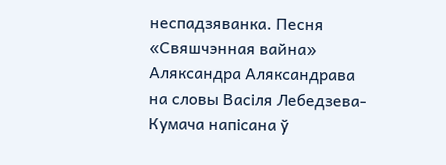неспадзяванка. Песня «Свяшчэнная вайна» Аляксандра Аляксандрава на словы Васіля Лебедзева-Кумача напісана ў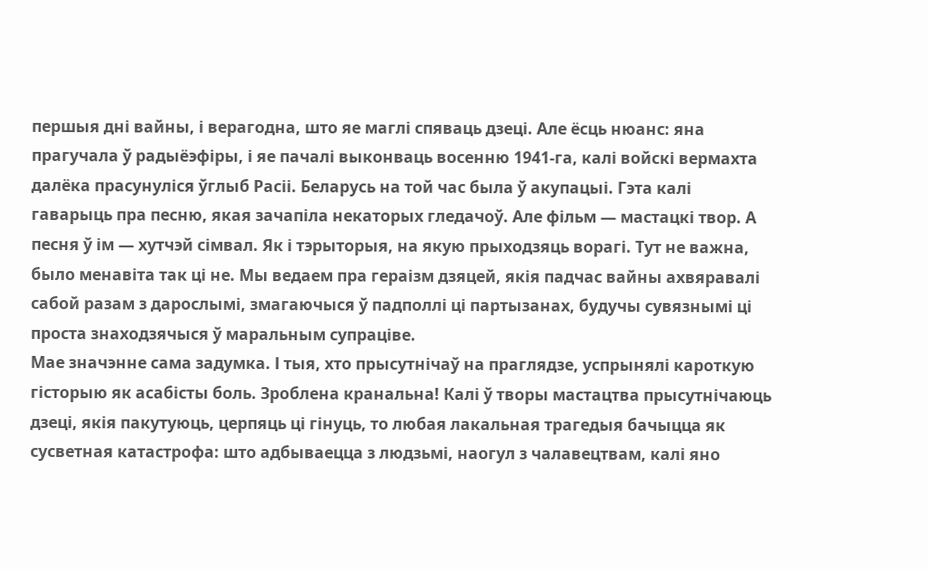першыя дні вайны, і верагодна, што яе маглі спяваць дзеці. Але ёсць нюанс: яна прагучала ў радыёэфіры, і яе пачалі выконваць восенню 1941-га, калі войскі вермахта далёка прасунуліся ўглыб Расіі. Беларусь на той час была ў акупацыі. Гэта калі гаварыць пра песню, якая зачапіла некаторых гледачоў. Але фільм — мастацкі твор. А песня ў ім — хутчэй сімвал. Як і тэрыторыя, на якую прыходзяць ворагі. Тут не важна, было менавіта так ці не. Мы ведаем пра гераізм дзяцей, якія падчас вайны ахвяравалі сабой разам з дарослымі, змагаючыся ў падполлі ці партызанах, будучы сувязнымі ці проста знаходзячыся ў маральным супраціве.
Мае значэнне сама задумка. І тыя, хто прысутнічаў на праглядзе, успрынялі кароткую гісторыю як асабісты боль. Зроблена кранальна! Калі ў творы мастацтва прысутнічаюць дзеці, якія пакутуюць, церпяць ці гінуць, то любая лакальная трагедыя бачыцца як сусветная катастрофа: што адбываецца з людзьмі, наогул з чалавецтвам, калі яно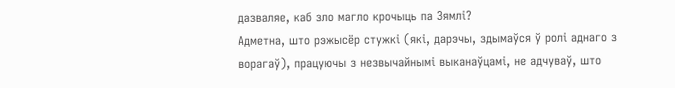дазваляе, каб зло магло крочыць па Зямлі?
Адметна, што рэжысёр стужкі (які, дарэчы, здымаўся ў ролі аднаго з ворагаў), працуючы з незвычайнымі выканаўцамі, не адчуваў, што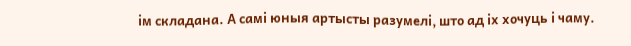ім складана. А самі юныя артысты разумелі, што ад іх хочуць і чаму.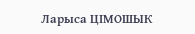Ларыса ЦІМОШЫК